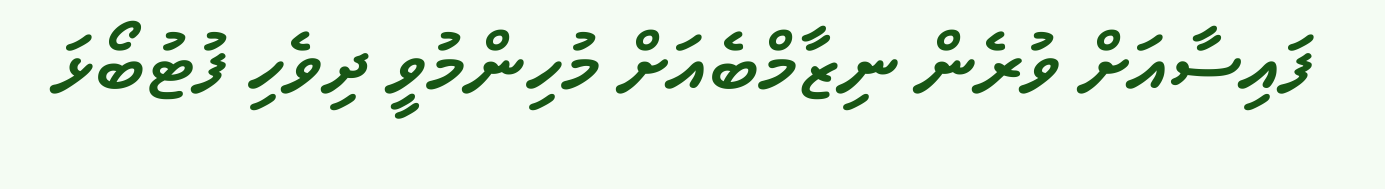ފައިސާއަށް ވުރެން ނިޒާމްބެއަށް މުހިންމުވީ ދިވެހި ފުޓުބޯޅަ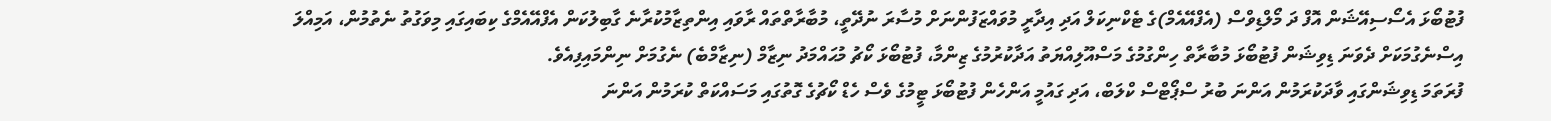ފުޓުބޯޅަ އެސޯސިއޭޝަން އޮފް ދަ މޯލްޑިވްސް (އެފްއޭއެމް)ގެ ޓެކްނިކަލް އަދި އިދާރީ މުވައްޒަފުންނަށް މުސާރަ ނުދޭތީ، މުބާރާތްތައް ރާވައި އިންތިޒާމުކުރާނެ ގާބިލުކަން އެފްއޭއެމްގެ ކިބައިގައި މިވަގުތު ނެތުމުން، އަމިއްލަ އިސްނެގުމަކަށް ދެވަނަ ޑިވިޝަން ފުޓުބޯޅަ މުބާރާތް ހިންގުމުގެ މަސްއޫލިއްޔަތު އަދާކުރުމުގެ ޒިންމާ، ފުޓުބޯޅަ ކޯޗު މުޙައްމަދު ނިޒާމް (ނިޒާމްބެ) ނެގުމަށް ނިންމައިފިއެވެ.
ފުރަތަމަ ޑިވިޝަންގައި ވާދަކުރަމުން އަންނަ ބުރު ސްޕޯޓްސް ކްލަބް، އަދި ގައުމީ އަންހެން ފުޓުބޯޅަ ޓީމުގެ ވެސް ހެޑް ކޯޗުގެ ގޮތުގައި މަސައްކަތް ކުރަމުން އަންނަ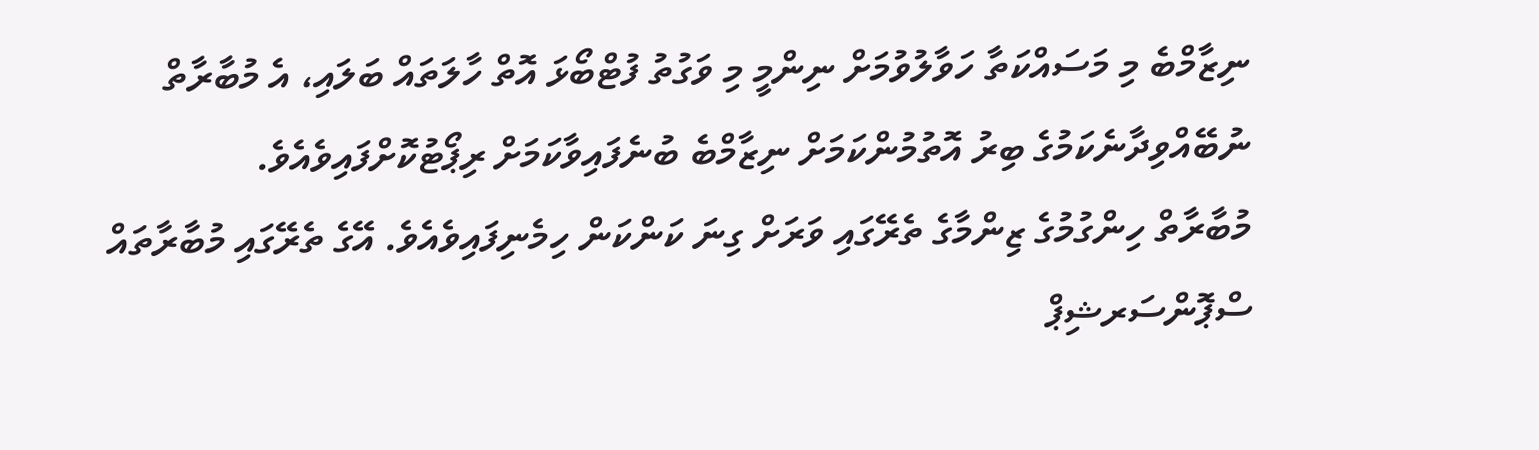ނިޒާމްބެ މި މަސައްކަތާ ހަވާލުވުމަށް ނިންމީ މި ވަގުތު ފުޓްބޯޅަ އޮތް ހާލަތައް ބަލައި، އެ މުބާރާތް ނުބޭއްވިދާނެކަމުގެ ބިރު އޮތުމުންކަމަށް ނިޒާމްބެ ބުނެފައިވާކަމަށް ރިޕޯޓުކޮށްފައިވެއެވެ.
މުބާރާތް ހިންގުމުގެ ޒިންމާގެ ތެރޭގައި ވަރަށް ގިނަ ކަންކަން ހިމެނިފައިވެއެވެ. އޭގެ ތެރޭގައި މުބާރާތައް ސްޕޮންސަރޝިޕް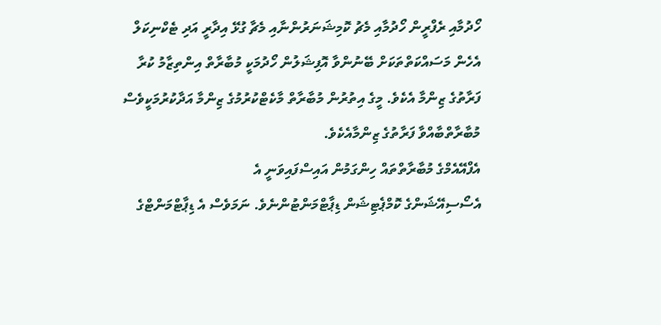ހޯދުމާއި ރެފްރީން ހޯދުމާއި މެޗު ކޮމިޝަނަރުންނާއި މެޗާ ގުޅޭ އިދާރީ އަދި ޓެކްނިކަލް އެހެން މަސައްކަތްތަކަށް ބޭނުންވާ އޮފިޝަލުން ހޯދުމަކީ މުބާރާތް އިންތިޒާމު ކުރާ ފަރާތުގެ ޒިންމާ އެކެވެ. މީގެ އިތުރުން މުބާރާތް މާކެޓްކުރުމުގެ ޒިންމާ އަދާކުރުމަކީވެސް މުބާރާތްބާއްވާ ފަރާތުގެ ޒިންމާއެކެވެ.
އެފްއޭއެމްގެ މުބާރާތްތައް ހިންގަމުން އައިސްފައިވަނީ އެ
އެސޯސިއޭޝަންގެ ކޮމްޕެޓިޝަން ޑިޕާޓްމަންޓުންނެވެ. ނަމަވެސް އެ ޑިޕާޓްމަންޓްގެ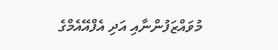މުވައްޒަފުންނާއި އަދި އެފްއޭއެމްގެ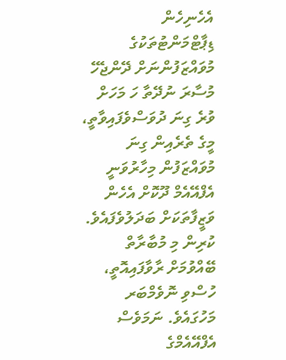އެހެނިހެން ޑިޕާޓްމަންޓުތަކުގެ މުވައްޒަފުންނަށް ދޭންޖެހޭ މުސާރަ ނުދޭތާ ހަ މަހަށް ވުރެ ގިނަ ދުވަސްވެފައިވާތީ، މީގެ ތެރެއިން ގިނަ މުވައްޒަފުން މިހާރުވަނީ އެފްއޭއެމް ދޫކޮށް އެހެން ވަޒީފާތަކަށް ބަދަލުވެފައެވެ.
ކުރިން މި މުބާރާތް ބޭއްވުމަށް ރާވާފައިއޮތީ، ހުސްވި ނޮވެމްބަރ މަހުގައެވެ. ނަމަވެސް އެފްއޭއެމްގެ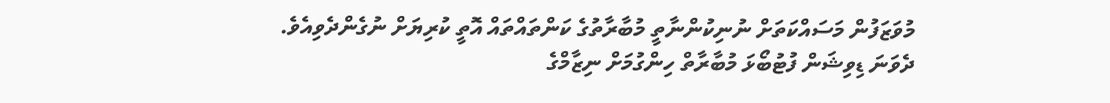މުވަޒަފުން މަސައްކަތަށް ނުނިކުންނާތީ މުބާރާތުގެ ކަންތައްތައް އޮތީ ކުރިޔަށް ނުގެންދެވިއެވެ.
ދެވަނަ ޑިވިޝަން ފުޓުބޯޅަ މުބާރާތް ހިންގުމަށް ނިޒާމްގެ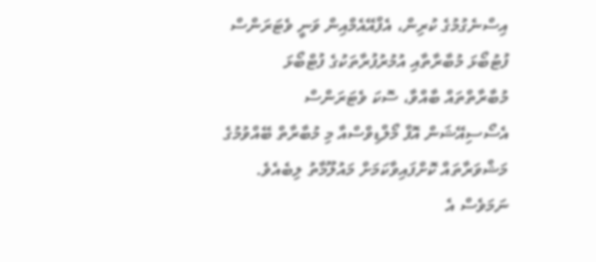އިސްނެގުމުގެ ކުރިން، އެފްއޭއެމްއިން ވަނީ ވެޓަރަންސް ފުޓުބޯޅަ މުބާރާތާއި އުމުރުފުރާތަކުގެ ފުޓްބޯޅަ މުބާރާތްތައް ބާއްވާ، ސޮކަ ވެޓަރަންސް އެސޯސިއޭޝަން އޮފް މޯލްޑިވްސްއާ މި މުބާރާތް ބޭއްވުމުގެ މަޝްވަރާތައް ކޮށްފައިވާކަމަށް މައުލޫމާތު ލިބެއެވެ. ނަމަވެސް އެ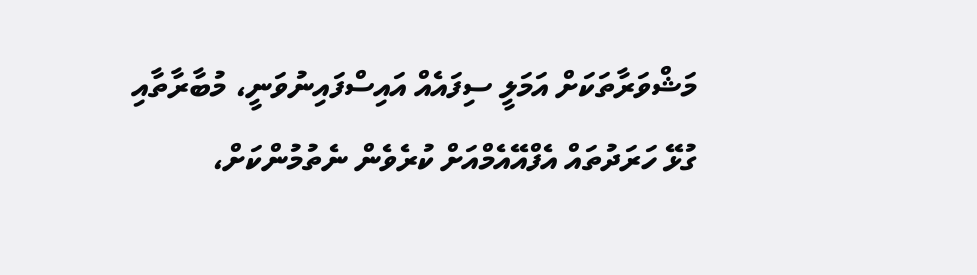މަޝްވަރާތަކަށް އަމަލީ ސިފައެއް އައިސްފައިނުވަނީ، މުބާރާތާއި ގުޅޭ ހަރަދުތައް އެފްއޭއެމްއަށް ކުރެވެން ނެތުމުންކަށް،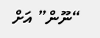“ނޫން” އަށް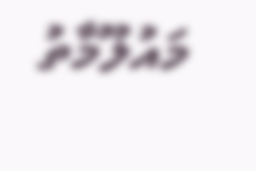މައުލޫމާތު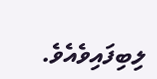ލިބިފައިވެއެވެ.